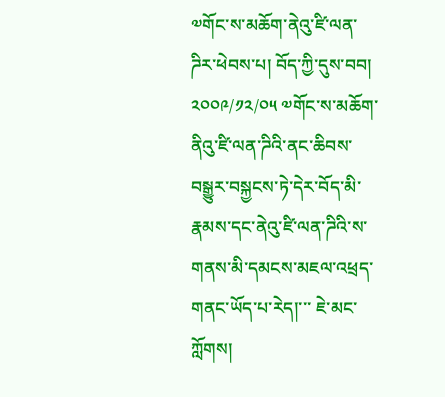༧གོང་ས་མཆོག་ནེའུ་ཛི་ལན་ཌིར་ཕེབས་པ། བོད་ཀྱི་དུས་བབ། ༢༠༠༩/༡༢/༠༥ ༧གོང་ས་མཆོག་ནིའུ་ཛི་ལན་ཌིའི་ནང་ཆིབས་བསྒྱུར་བསྐྱངས་ཏེ་དེར་བོད་མི་རྣམས་དང་ནེའུ་ཛི་ལན་ཌིའི་ས་གནས་མི་དམངས་མཇལ་འཕྲད་གནང་ཡོད་པ་རེད།་་་ ཇེ་མང་ཀློགས།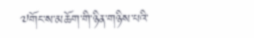༧གོང་ས་མཆོག་གི་ཉིན་གཉིས་པའི་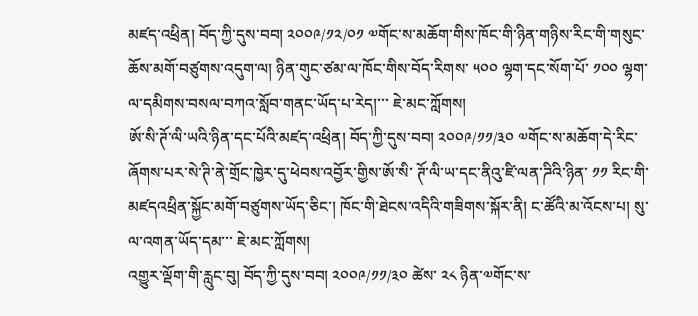མཛད་འཕྲིན། བོད་ཀྱི་དུས་བབ། ༢༠༠༩/༡༢/༠༡ ༧གོང་ས་མཆོག་གིས་ཁོང་གི་ཉིན་གཉིས་རིང་གི་གསུང་ཆོས་མགོ་བཙུགས་འདུག་ལ། ཉིན་གུང་ཙམ་ལ་ཁོང་གིས་བོད་རིགས་ ༥༠༠ ལྷག་དང་སོག་པོ་ ༡༠༠ ལྷག་ལ་དམིགས་བསལ་བཀའ་སློབ་གནང་ཡོད་པ་རེད།་་་ ཇེ་མང་ཀློགས།
ཨོ་སི་ཊོ་ལི་ཡའི་ཉིན་དང་པོའི་མཛད་འཕྲིན། བོད་ཀྱི་དུས་བབ། ༢༠༠༩/༡༡/༣༠ ༧གོང་ས་མཆོག་དེ་རིང་ཞོགས་པར་སེ་ཊི་ནེ་གྲོང་ཁྱེར་དུ་ཕེབས་འབྱོར་གྱིས་ཨོ་སི་ ཊོ་ལི་ཡ་དང་ནིའུ་ཛི་ལན་ཌིའི་ཉིན་ ༡༡ རིང་གི་མཛདའཕྲིན་སྐྱོང་མགོ་བཙུགས་ཡོད་ཅིང་། ཁོང་གི་ཐེངས་འདིའི་གཟིགས་སྐོར་ནི། ང་ཚོའི་མ་འོངས་པ། སུ་ལ་འགན་ཡོད་དམ་་་ ཇེ་མང་ཀློགས།
འགྱུར་ལྡོག་གི་རླུང་བུ། བོད་ཀྱི་དུས་བབ། ༢༠༠༩/༡༡/༣༠ ཚེས་ ༢༨ ཉིན་༧གོང་ས་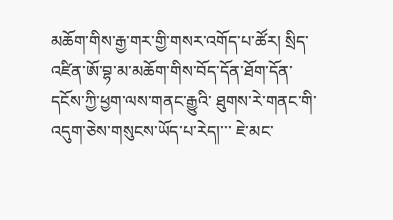མཆོག་གིས་རྒྱ་གར་གྱི་གསར་འགོད་པ་ཚོར། སྲིད་འཛིན་ཨོ་བྷ་མ་མཆོག་གིས་བོད་དོན་ཐོག་དོན་དངོས་ཀྱི་ཕྱག་ལས་གནང་རྒྱུའི་ ཐུགས་རེ་གནང་གི་འདུག་ཅེས་གསུངས་ཡོད་པ་རེད།་་་ ཇེ་མང་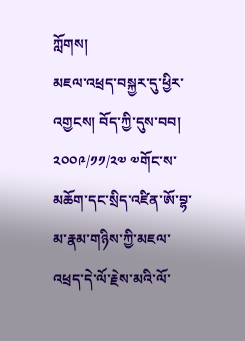ཀློགས།
མཇལ་འཕྲད་བསྐྱར་དུ་ཕྱིར་འགྱངས། བོད་ཀྱི་དུས་བབ། ༢༠༠༩/༡༡/༢༧ ༧གོང་ས་མཆོག་དང་སྲིད་འཛིན་ཨོ་བྷ་མ་རྣམ་གཉིས་ཀྱི་མཇལ་འཕྲད་དེ་ལོ་རྗེས་མའི་ལོ་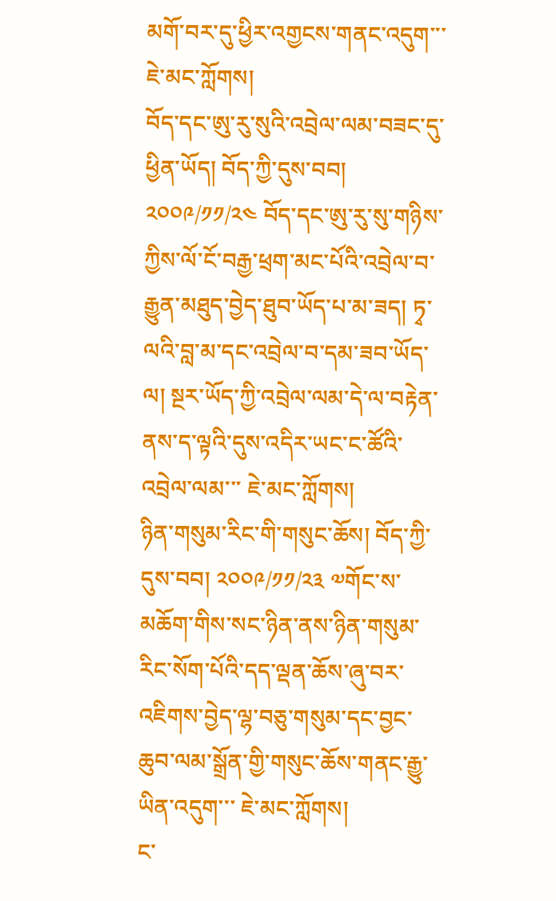མགོ་བར་དུ་ཕྱིར་འགྱངས་གནང་འདུག་་་ ཇེ་མང་ཀློགས།
བོད་དང་ཨུ་རུ་སུའི་འབྲེལ་ལམ་བཟང་དུ་ཕྱིན་ཡོད། བོད་ཀྱི་དུས་བབ། ༢༠༠༩/༡༡/༢༤ བོད་དང་ཨུ་རུ་སུ་གཉིས་ཀྱིས་ལོ་ངོ་བརྒྱ་ཕྲག་མང་པོའི་འབྲེལ་བ་རྒྱུན་མཐུད་བྱེད་ཐུབ་ཡོད་པ་མ་ཟད། ཏྭ་ལའི་བླ་མ་དང་འབྲེལ་བ་དམ་ཟབ་ཡོད་ལ། སྔར་ཡོད་ཀྱི་འབྲེལ་ལམ་དེ་ལ་བརྟེན་ནས་ད་ལྟའི་དུས་འདིར་ཡང་ང་ཚོའི་འབྲེལ་ལམ་་་ ཇེ་མང་ཀློགས།
ཉིན་གསུམ་རིང་གི་གསུང་ཆོས། བོད་ཀྱི་དུས་བབ། ༢༠༠༩/༡༡/༢༣ ༧གོང་ས་མཆོག་གིས་སང་ཉིན་ནས་ཉིན་གསུམ་རིང་སོག་པོའི་དད་ལྡན་ཆོས་ཞུ་བར་འཇིགས་བྱེད་ལྷ་བཅུ་གསུམ་དང་བྱང་ཆུབ་ལམ་སྒྲོན་གྱི་གསུང་ཆོས་གནང་རྒྱུ་ཡིན་འདུག་་་ ཇེ་མང་ཀློགས།
ང་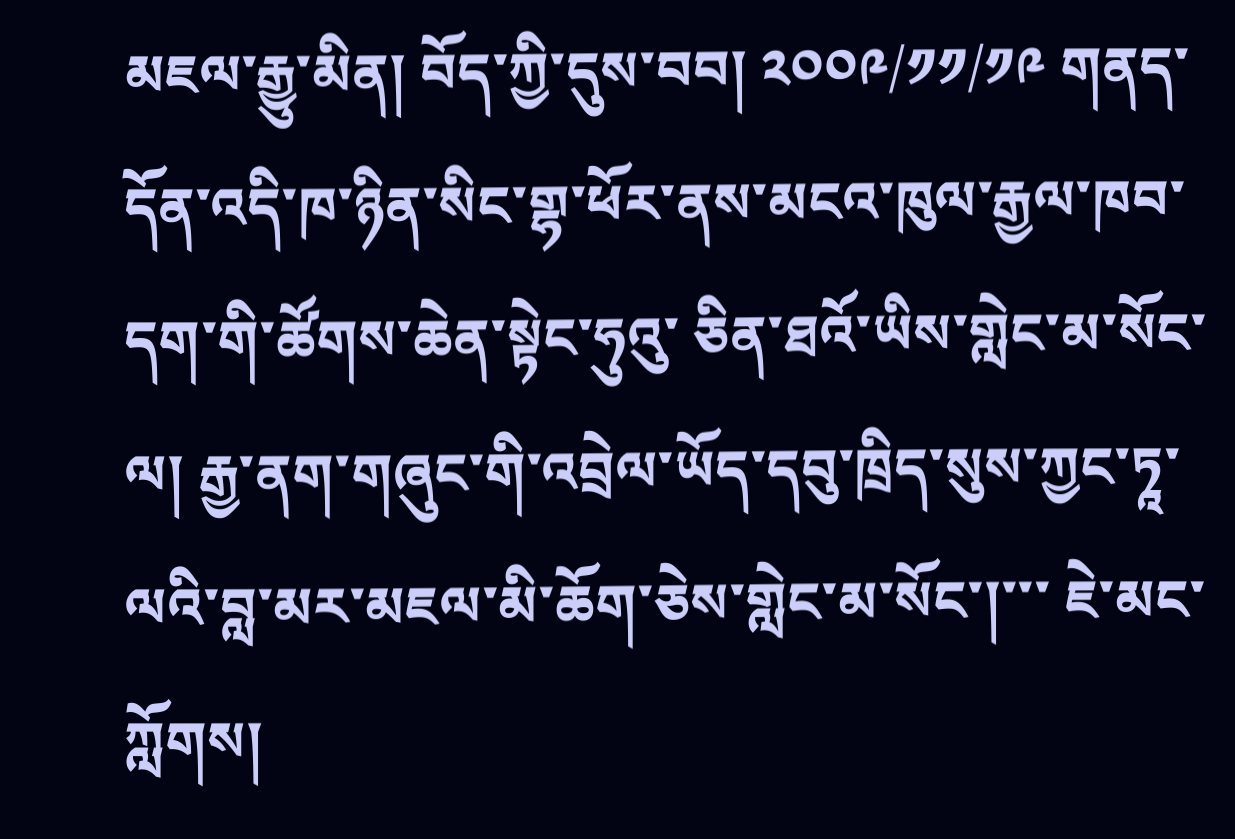མཇལ་རྒྱུ་མིན། བོད་ཀྱི་དུས་བབ། ༢༠༠༩/༡༡/༡༩ གནད་དོན་འདི་ཁ་ཉིན་སིང་གྷ་ཕོར་ནས་མངའ་ཁུལ་རྒྱལ་ཁབ་དག་གི་ཚོགས་ཆེན་སྟེང་ཧུའུ་ ཅིན་ཐའོ་ཡིས་གླེང་མ་སོང་ལ། རྒྱ་ནག་གཞུང་གི་འབྲེལ་ཡོད་དབུ་ཁྲིད་སུས་ཀྱང་ཏཱ་ལའི་བླ་མར་མཇལ་མི་ཆོག་ཅེས་གླེང་མ་སོང་།་་་ ཇེ་མང་ཀློགས།